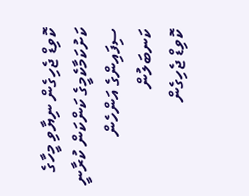ކޮވިޑް ޖެހިގެން ނިޔާވި މީހާގެ ކަށުކަމާކެމީގެ ކަންކަން ކުރާނީ ސިފައިންގެ އަންހެން ކަނބަލުން
ކޮވިޑް ޖެހިގެން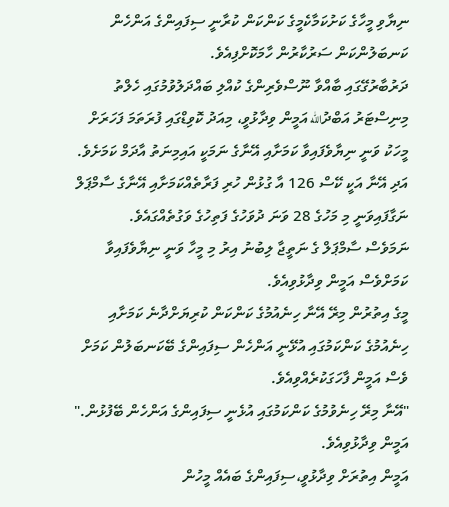ނިޔާވި މީހާގެ ކަށުކަމާކެމީގެ ކަންކަން ކުރާނީ ސިފައިންގެ އަންހެން ކަނބަލުންކަން ސަރުކާރުން ހާމަކޮށްފިއެވެ.
ދަރުބާރުގޭގައި ބާއްވާ ނޫސްވެރިންގެ ކުއްލި ބައްދަލުވުމުގައި ހެލްތު މިނިސްޓަރު އަބްދުالله އަމީން ވިދާޅުވީ، މިއަދު ކޮވިޑްގައި ފުރަތަމަ ފަހަރަށް މީހަކު ވަނީ ނިޔާވެފައިވާ ކަމަށާއި އޭނާގެ ނަމަކީ އައިމިނަތު އާދަމް ކަމަށެވެ. އަދި އޭނާ އަކީ ކޭސް 126 އާ ގުޅުން ހުރި ފަރާތެއްކަމަށާއި އޭނާގެ ސާމްޕަލް ނަގާފައިވަނީ މި މަހުގެ 28 ވަނަ ދުވަހުގެ ފަތިހުގެ ވަގުތެއްގައެވެ.
ނަމަވެސް ސާމްޕަލް ގެ ނަތީޖާ ލިބުނު އިރު މި މީހާ ވަނީ ނިޔާވެފައިވާ ކަމަށްވެސް އަމީން ވިދާޅުވިއެވެ.
މީގެ އިތުރުން މިރޭ އޭނާ ހިނެއުމުގެ ކަންކަން ކުރިޔަށްދާނެ ކަމަށާއި ހިނެއުމުގެ ކަންކަމުގައި އުޅޭނީ އަންހެން ސިފައިންގެ ބޭކަނބަލުން ކަމަށް ވެސް އަމީން ފާހަގަކުރެއްވިއެވެ.
"އޭނާ މިރޭ ހިނެވުމުގެ ކަންކަމުގައި އުޅެނީ ސިފައިންގެ އަންހެން ބޭފުޅުން." އަމީން ވިދާޅުވިއެވެ.
އަމީން އިތުރަށް ވިދާޅުވީ،ސިފައިންގެ ބައެއް މީހުން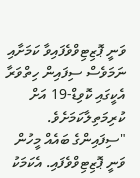ވަނީ ޕޮޒިޓިވްވެފައިވާ ކަމަށާއި ނަމަވެސް ސިފައިން ހިތްވަރާ އެކީގައި ކޮވިޑް-19 އަށް ކުރިމަތިލާކަމަށެވެ.
"ސިފައިންގެ ބައެއް މީހުން ވަނީ ޕޮޒިޓިވްވެފައި. އެކަމަކު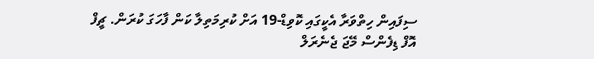ސިފައިން ހިތްވަރާ އެކީގައި ކޮވިޑް-19 އަށް ކުރިމަތިލާ ކަން ފާހަގަ ކުރަން. ޗީފް އޮފް ޑިފެންސް މޭޖަ ޖެނެރަލް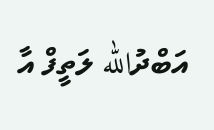އަބްދުالله ލަތީފް އާ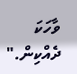ވާހަކަ ދެއްކިން."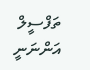ތަފްސީލް އަންނަނީ